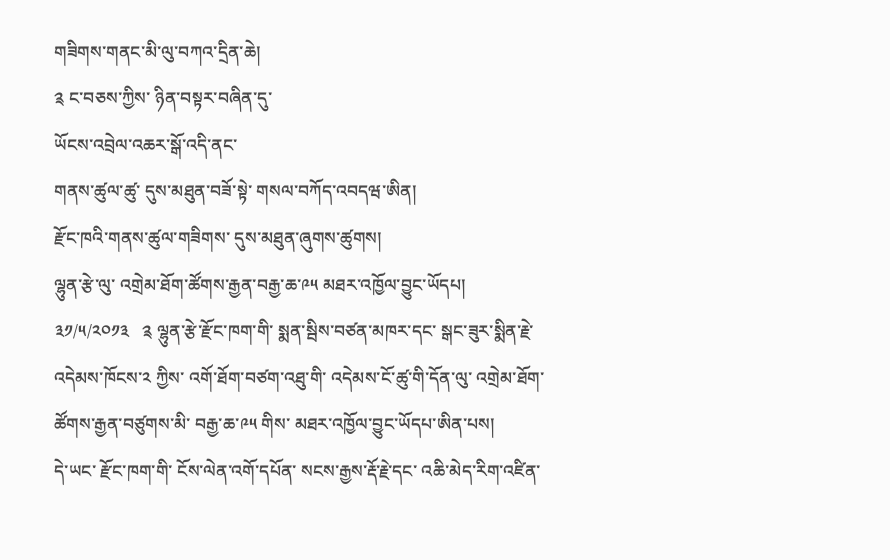གཟིགས་གནང་མི་ལུ་བཀའ་དྲིན་ཆེ།
༉ ང་བཅས་ཀྱིས་ ཉིན་བསྟར་བཞིན་དུ་
ཡོངས་འབྲེལ་འཆར་སྒོ་འདི་ནང་
གནས་ཚུལ་ཚུ་ དུས་མཐུན་བཟོ་སྟེ་ གསལ་བཀོད་འབདཝ་ཨིན།
རྫོང་ཁའི་གནས་ཚུལ་གཟིགས་ དུས་མཐུན་ཞུགས་ཚུགས།
ལྷུན་རྩེ་ལུ་ འགྲེམ་ཐོག་ཚོགས་རྒྱན་བརྒྱ་ཆ་༩༥ མཐར་འཁྱོལ་བྱུང་ཡོདཔ།
༣༡/༥/༢༠༡༣   ༉ ལྷུན་རྩེ་རྫོང་ཁག་གི་ སྨན་སྦིས་བཙན་མཁར་དང་ སྒང་ཟུར་སྨིན་རྗེ་འདེམས་ཁོངས་༢ ཀྱིས་ འགོ་ཐོག་བཙག་འཐུ་གི་ འདེམས་ངོ་ཚུ་གི་དོན་ལུ་ འགྲེམ་ཐོག་ཚོགས་རྒྱན་བཙུགས་མི་ བརྒྱ་ཆ་༩༥ གིས་ མཐར་འཁྱོལ་བྱུང་ཡོདཔ་ཨིན་པས།
དེ་ཡང་ རྫོང་ཁག་གི་ ངོས་ལེན་འགོ་དཔོན་ སངས་རྒྱས་རྡོ་རྗེ་དང་ འཆི་མེད་རིག་འཛིན་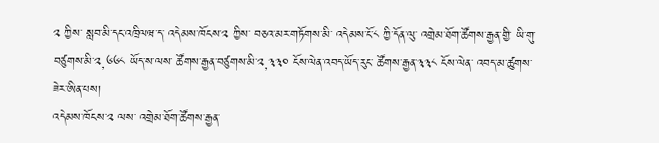༢ ཀྱིས་ སླབ་མི་དང་འཁྲིལཝ་ད་ འདེམས་ཁོངས་༢ ཀྱིས་ བཅའ་མར་གཏོགས་མི་ འདེམས་ངོ་༨ ཀྱི་དོན་ལུ་ འགྲེམ་ཐོག་ཚོགས་རྒྱན་གྱི་ ཡི་གུ་བཙུགས་མི་༢,༦༦༨ ཡོད་ས་ལས་ ཚོགས་རྒྱན་བཙུགས་མི་༢,༣༣༠ ངོས་ལེན་འབད་ཡོད་རུང་ ཚོགས་རྒྱན་༣༣༨ ངོས་ལེན་ འབད་མ་ཚུགས་ཟེར་ཨིན་པས།
འདེམས་ཁོངས་༢ ལས་ འགྲེམ་ཐོག་ཚོགས་རྒྱན་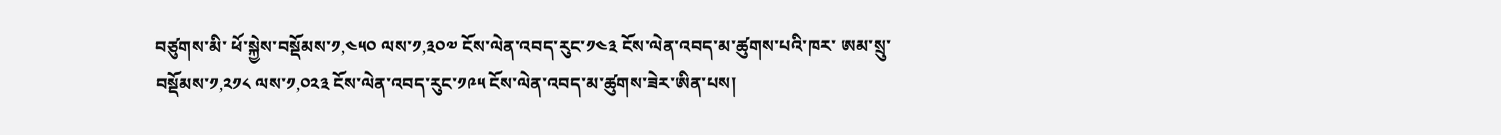བཙུགས་མི་ ཕོ་སྐྱེས་བསྡོམས་༡,༤༥༠ ལས་༡,༣༠༧ ངོས་ལེན་འབད་རུང་༡༤༣ ངོས་ལེན་འབད་མ་ཚུགས་པའི་ཁར་ ཨམ་སྲུ་བསྡོམས་༡,༢༡༨ ལས་༡,༠༢༣ ངོས་ལེན་འབད་རུང་༡༩༥ ངོས་ལེན་འབད་མ་ཚུགས་ཟེར་ཨིན་པས།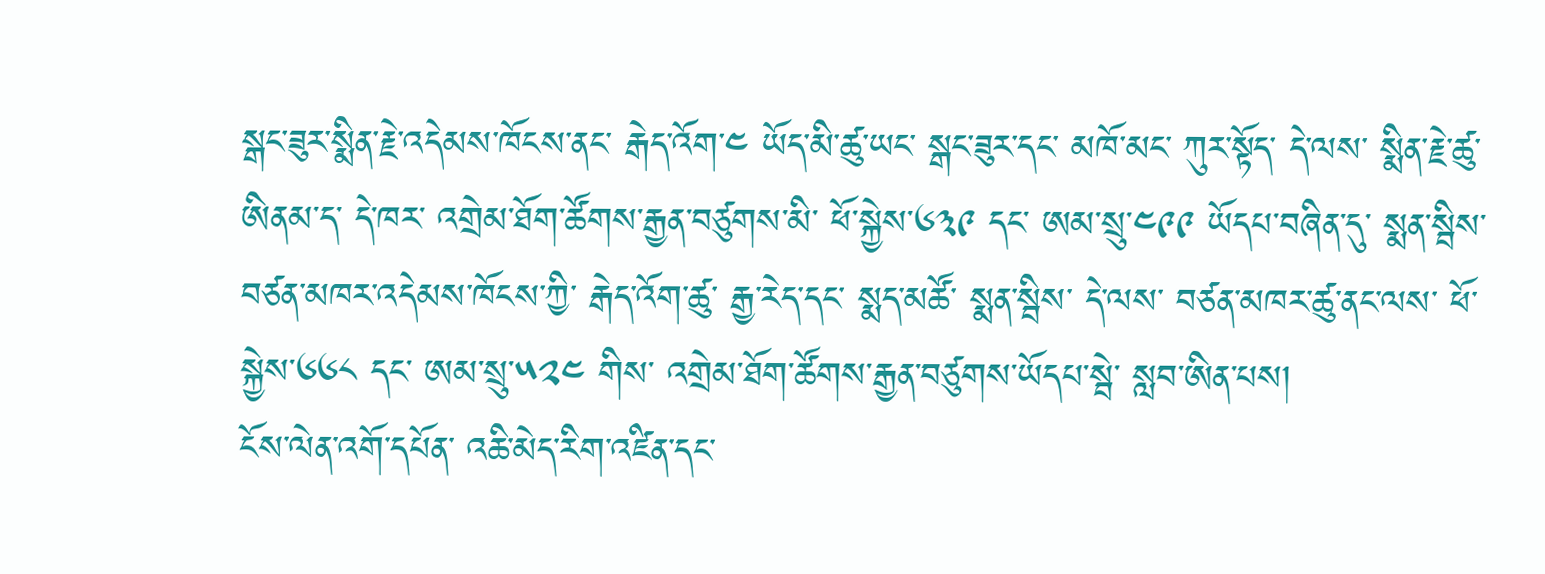སྒང་ཟུར་སྨིན་རྗེ་འདེམས་ཁོངས་ནང་ རྒེད་འོག་༤ ཡོད་མི་ཚུ་ཡང་ སྒང་ཟུར་དང་ མཁོ་མང་ ཀུར་སྟོད་ དེ་ལས་ སྨིན་རྗེ་ཚུ་ཨིནམ་ད་ དེ་ཁར་ འགྲེམ་ཐོག་ཚོགས་རྒྱན་བཙུགས་མི་ ཕོ་སྐྱེས་༦༣༩ དང་ ཨམ་སྲུ་༤༩༩ ཡོདཔ་བཞིན་དུ་ སྨན་སྦིས་བཙན་མཁར་འདེམས་ཁོངས་ཀྱི་ རྒེད་འོག་ཚུ་ རྒྱ་རེད་དང་ སྨད་མཚོ་ སྨན་སྦིས་ དེ་ལས་ བཙན་མཁར་ཚུ་ནང་ལས་ ཕོ་སྐྱེས་༦༦༨ དང་ ཨམ་སྲུ་༥༢༤ གིས་ འགྲེམ་ཐོག་ཚོགས་རྒྱན་བཙུགས་ཡོདཔ་སྦེ་ སླབ་ཨིན་པས།
ངོས་ལེན་འགོ་དཔོན་ འཆི་མེད་རིག་འཛིན་དང་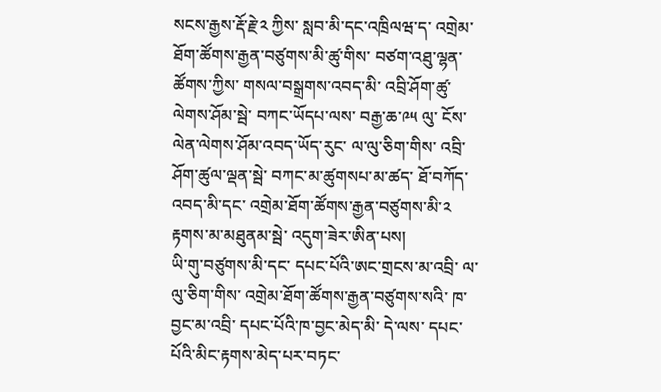སངས་རྒྱས་རྡོ་རྗེ་༢ ཀྱིས་ སླབ་མི་དང་འཁྲིལཝ་ད་ འགྲེམ་ཐོག་ཚོགས་རྒྱན་བཙུགས་མི་ཚུ་གིས་ བཙག་འཐུ་ལྷན་ཚོགས་ཀྱིས་ གསལ་བསྒྲགས་འབད་མི་ འབྲི་ཤོག་ཚུ་ལེགས་ཤོམ་སྦེ་ བཀང་ཡོདཔ་ལས་ བརྒྱ་ཆ་༩༥ ལུ་ ངོས་ལེན་ལེགས་ཤོམ་འབད་ཡོད་རུང་ ལ་ལུ་ཅིག་གིས་ འབྲི་ཤོག་ཚུལ་ལྡན་སྦེ་ བཀང་མ་ཚུགསཔ་མ་ཚད་ ཐོ་བཀོད་འབད་མི་དང་ འགྲེམ་ཐོག་ཚོགས་རྒྱན་བཙུགས་མི་༢ རྟགས་མ་མཐུནམ་སྦེ་ འདུག་ཟེར་ཨིན་པས།
ཡི་གུ་བཙུགས་མི་དང་ དཔང་པོའི་ཨང་གྲངས་མ་འབྲི་ ལ་ལུ་ཅིག་གིས་ འགྲེམ་ཐོག་ཚོགས་རྒྱན་བཙུགས་སའི་ ཁ་བྱང་མ་འབྲི་ དཔང་པོའི་ཁ་བྱང་མེད་མི་ དེ་ལས་ དཔང་པོའི་མིང་རྟགས་མེད་པར་བཏང་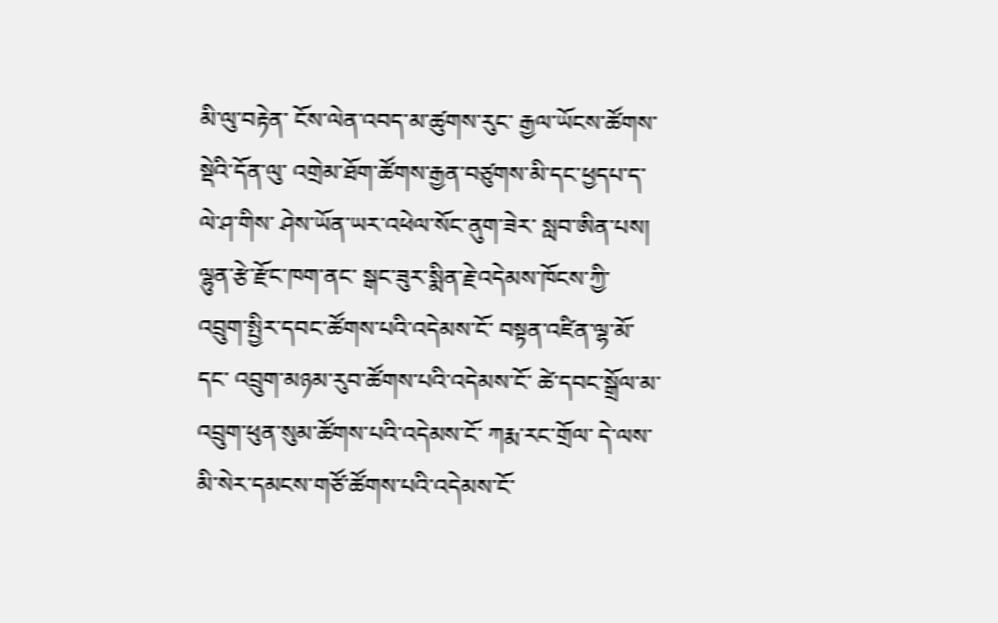མི་ལུ་བརྟེན་ ངོས་ལེན་འབད་མ་ཚུགས་རུང་ རྒྱལ་ཡོངས་ཚོགས་སྡེའི་དོན་ལུ་ འགྲེམ་ཐོག་ཚོགས་རྒྱན་བཙུགས་མི་དང་ཕྱདཔ་ད་ ལེ་ཤ་གིས་ ཤེས་ཡོན་ཡར་འཕེལ་སོང་ནུག་ཟེར་ སླབ་ཨིན་པས།
ལྷུན་རྩེ་རྫོང་ཁག་ནང་ སྒང་ཟུར་སྨིན་རྗེ་འདེམས་ཁོངས་ཀྱི་ འབྲུག་སྤྱིར་དབང་ཚོགས་པའི་འདེམས་ངོ་ བསྟན་འཛིན་ལྷ་མོ་དང་ འབྲུག་མཉམ་རུབ་ཚོགས་པའི་འདེམས་ངོ་ ཚེ་དབང་སྒྲོལ་མ་ འབྲུག་ཕུན་སུམ་ཚོགས་པའི་འདེམས་ངོ་ ཀརྨ་རང་གྲོལ་ དེ་ལས་ མི་སེར་དམངས་གཙོ་ཚོགས་པའི་འདེམས་ངོ་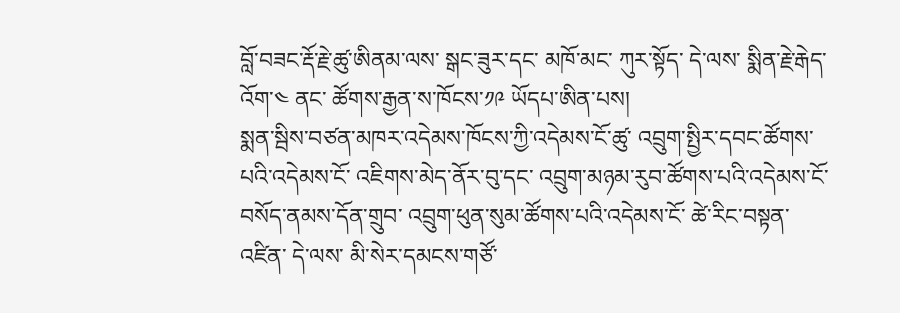བློ་བཟང་རྡོ་རྗེ་ཚུ་ཨིནམ་ལས་ སྒང་ཟུར་དང་ མཁོ་མང་ ཀུར་སྟོད་ དེ་ལས་ སྨིན་རྗེ་རྒེད་འོག་༤ ནང་ ཚོགས་རྒྱན་ས་ཁོངས་༡༩ ཡོདཔ་ཨིན་པས།
སྨན་སྦིས་བཙན་མཁར་འདེམས་ཁོངས་ཀྱི་འདེམས་ངོ་ཚུ་ འབྲུག་སྤྱིར་དབང་ཚོགས་པའི་འདེམས་ངོ་ འཇིགས་མེད་ནོར་བུ་དང་ འབྲུག་མཉམ་རུབ་ཚོགས་པའི་འདེམས་ངོ་ བསོད་ནམས་དོན་གྲུབ་ འབྲུག་ཕུན་སུམ་ཚོགས་པའི་འདེམས་ངོ་ ཚེ་རིང་བསྟན་འཛིན་ དེ་ལས་ མི་སེར་དམངས་གཙོ་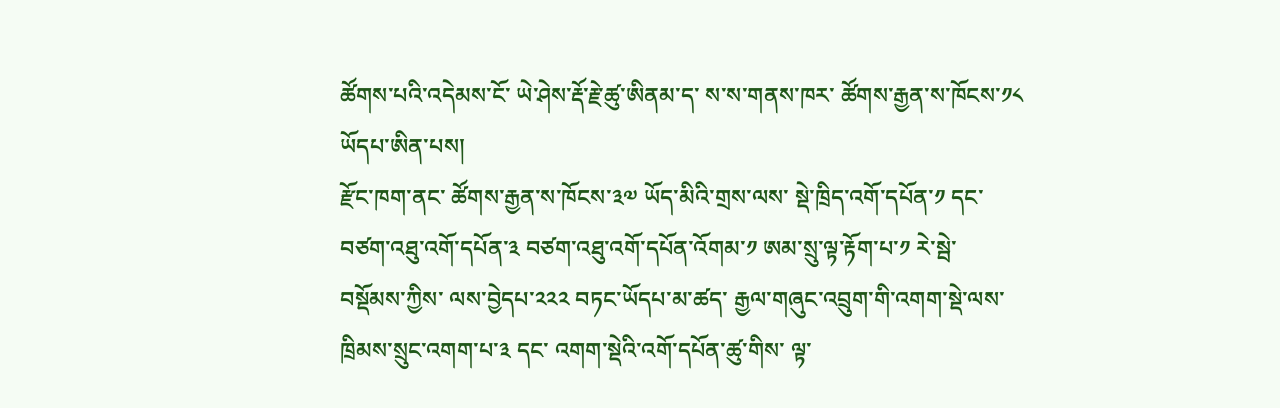ཚོགས་པའི་འདེམས་ངོ་ ཡེ་ཤེས་རྡོ་རྗེ་ཚུ་ཨིནམ་ད་ ས་ས་གནས་ཁར་ ཚོགས་རྒྱན་ས་ཁོངས་༡༨ ཡོདཔ་ཨིན་པས།
རྫོང་ཁག་ནང་ ཚོགས་རྒྱན་ས་ཁོངས་༣༧ ཡོད་མིའི་གྲས་ལས་ སྡེ་ཁྲིད་འགོ་དཔོན་༡ དང་ བཙག་འཐུ་འགོ་དཔོན་༣ བཙག་འཐུ་འགོ་དཔོན་འོགམ་༡ ཨམ་སྲུ་ལྟ་རྟོག་པ་༡ རེ་སྦེ་ བསྡོམས་ཀྱིས་ ལས་བྱེདཔ་༢༢༢ བཏང་ཡོདཔ་མ་ཚད་ རྒྱལ་གཞུང་འབྲུག་གི་འགག་སྡེ་ལས་ ཁྲིམས་སྲུང་འགག་པ་༣ དང་ འགག་སྡེའི་འགོ་དཔོན་ཚུ་གིས་ ལྟ་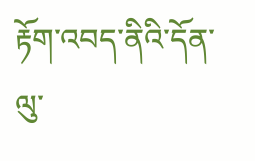རྟོག་འབད་ནིའི་དོན་ལུ་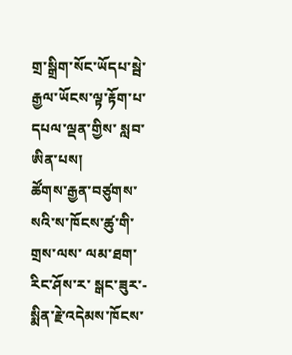གྲ་སྒྲིག་སོང་ཡོདཔ་སྦེ་ རྒྱལ་ཡོངས་ལྟ་རྟོག་པ་ དཔལ་ལྡན་གྱིས་ སླབ་ཨིན་པས།
ཚོགས་རྒྱན་བཙུགས་སའི་ས་ཁོངས་ཚུ་གི་གྲས་ལས་ ལམ་ཐག་རིང་ཤོས་ར་ སྒང་ཟུར་- སྨིན་རྗེ་འདེམས་ཁོངས་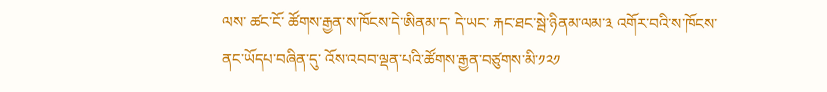ལས་ ཚང་ངོ་ ཚོགས་རྒྱན་ས་ཁོངས་དེ་ཨིནམ་ད་ དེ་ཡང་ རྐང་ཐང་སྦེ་ཉིནམ་ལམ་༣ འགོར་བའི་ས་ཁོངས་ནང་ཡོདཔ་བཞིན་དུ་ འོས་འབབ་ལྡན་པའི་ཚོགས་རྒྱན་བཙུགས་མི་༡༢༡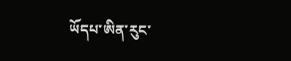ཡོདཔ་ཨིན་རུང་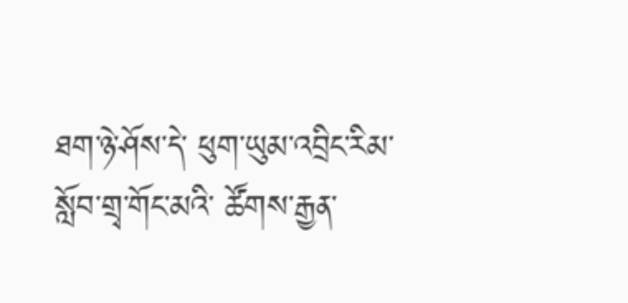ཐག་ཉེ་ཤོས་དེ་ ཕུག་ཡུམ་འབྲིང་རིམ་སློབ་གྲྭ་གོང་མའི་ ཚོགས་རྒྱན་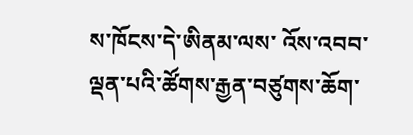ས་ཁོངས་དེ་ཨིནམ་ལས་ འོས་འབབ་ལྡན་པའི་ཚོགས་རྒྱན་བཙུགས་ཆོག་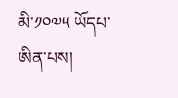མི་༡༠༧༥ ཡོདཔ་ཨིན་པས།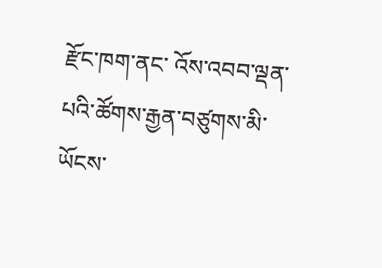རྫོང་ཁག་ནང་ འོས་འབབ་ལྡན་པའི་ཚོགས་རྒྱན་བཙུགས་མི་ ཡོངས་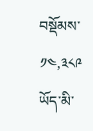བསྡོམས་༡༤,༣༨༩ ཡོད་མི་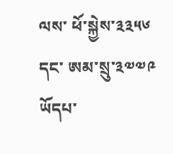ལས་ ཕོ་སྐྱེས་༣༣༥༦ དང་ ཨམ་སྲུ་༣༧༧༩ ཡོདཔ་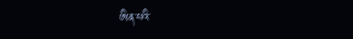ཨིན་པའི་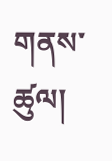གནས་ཚུལ།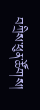བཀྲིས་ཕུན་ཚོགས།